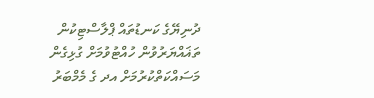ދުނިޔޭގެ ކަނޑުތައް ޕްލާސްޓިކުން ތަޣައްޔަރުވުން ހުއްޓުވުމަށް ގުޅިގެން މަސައްކަތްކުރުމަށް އދ ގެ މެމްބަރު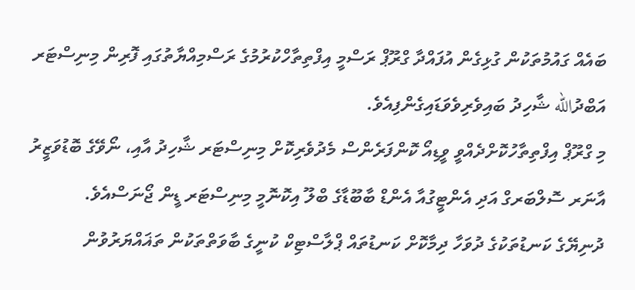ބައެއް ގައުމުތަކުން ގުޅިގެން އުފައްދާ ގްރޫޕް ރަސްމީ އިފްތިތާހްކުރުމުގެ ރަސްމިއްޔާތުގައި ފޮރިން މިނިސްޓަރ އަބްދުالله ޝާހިދު ބައިވެރިވެވަޑައިގެންފިއެވެ.
މި ގްރޫޕް އިފްތިތާހުކޮށްދެއްވީ ވީޑިއޯ ކޮންފަރެންސް މެދުވެރިކޮށް މިނިސްޓަރ ޝާހިދު އާއި، ނޯވޭގެ ބޮޑުވަޒީރު އާނަރ ސޮލްބަރގް އަދި އެންޓީގުއާ އެންޑް ބާބޫޑާގެ ބްލޫ އިކޮނޮމީ މިނިސްޓަރ ޑީން ޖޯނަސްއެވެ.
ދުނިޔޭގެ ކަނޑުތަކުގެ ދުވަހާ ދިމާކޮށް ކަނޑުތައް ޕްލާސްޓިކް ކުނީގެ ބާވަތްތަކުން ތަޣައްޔަރުވުން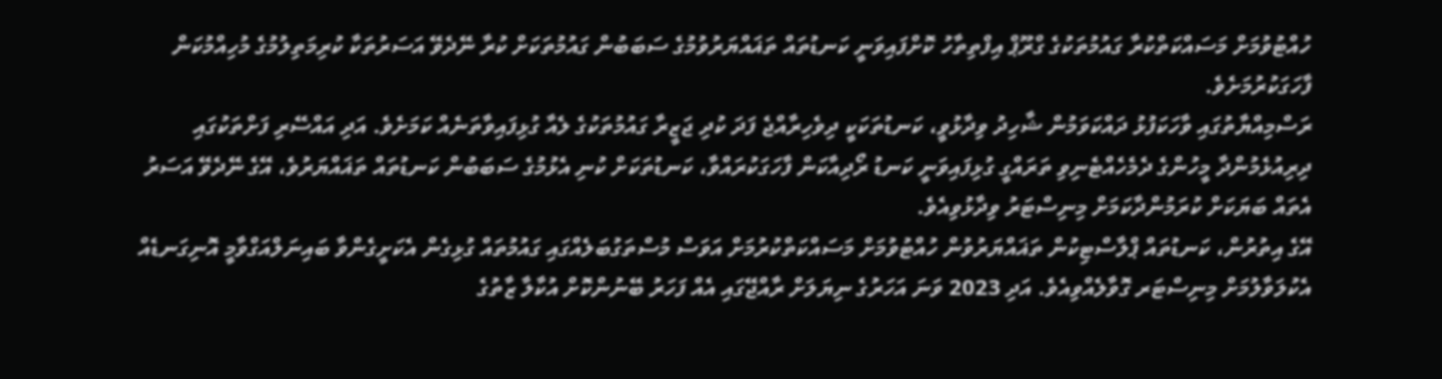ހުއްޓުވުމަށް މަސައްކަތްކުރާ ގައުމުތަކުގެ ގްރޫޕް އިފްތިތާހު ކޮށްފައިވަނީ ކަނޑުތައް ތަޣައްޔަރުވުމުގެ ސަބަބުން ގައުމުތަކަށް ކުރާ ނޭދެވޭ އަސަރުތަކާ ކުރިމަތިލުމުގެ މުހިއްމުކަން ފާހަގަކުރުމަށެވެ.
ރަސްމިއްޔާތުގައި ވާހަކަފުޅު ދައްކަވަމުން ޝާހިދު ވިދާޅުވީ، ކަނޑުތަކަކީ ދިވެހިރާއްޖެ ފަދަ ކުދި ޖަޒީރާ ގައުމުތަކުގެ ލެއާ ގުޅިފައިވާތަނެއް ކަމަށެވެ. އަދި އައްސޭރި ފަށްތަކުގައި ދިރިއުޅެމުންދާ މީހުންގެ ދެމެހެއްޓެނިވި ތަރައްގީ ގުޅިފައިވަނީ ކަނޑު ރޯދިއާކަން ފާހަގަކުރައްވާ، ކަނޑުތަކަށް ކުނި އެޅުމުގެ ސަބަބުން ކަނޑުތައް ތަޣައްޔަރުވެ، އޭގެ ނޭދެވޭ އަސަރު އެތައް ބަޔަކަށް ކުރަމުންދާކަމަށް މިނިސްޓަރު ވިދާޅުވިއެވެ.
އޭގެ އިތުރުން، ކަނޑުތައް ޕްލާސްޓިކުން ތަޣައްޔަރުވުން ހުއްޓުވުމަށް މަސައްކަތްކުރުމަށް އަވަސް މުސްތަގުބަލެއްގައި ގައުމުތައް ގުޅިގެން އެކަށީގެންވާ ބައިނަލްއަގްވާމީ އޮނިގަނޑެއް އެކުލަވާލުމަށް މިނިސްޓަރ ގޮވާލެއްވިއެވެ. އަދި 2023 ވަނަ އަހަރުގެ ނިޔަލަށް ރާއްޖޭގައި އެއް ފަހަރު ބޭނުންކޮށް އުކާލާ ޒާތުގެ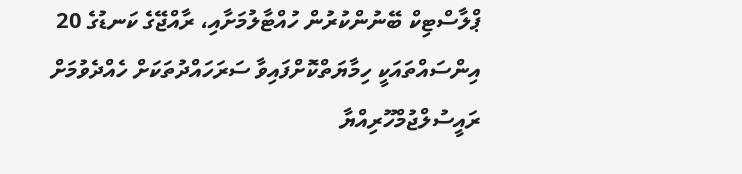ޕްލާސްޓިކް ބޭނުންކުރުން ހުއްޓާލުމަށާއި، ރާއްޖޭގެ ކަނޑުގެ 20 އިންސައްތައަކީ ހިމާޔަތްކޮށްފައިވާ ސަރަހައްދުތަކަށް ހެއްދެވުމަށް ރައީސުލްޖުމްހޫރިއްޔާ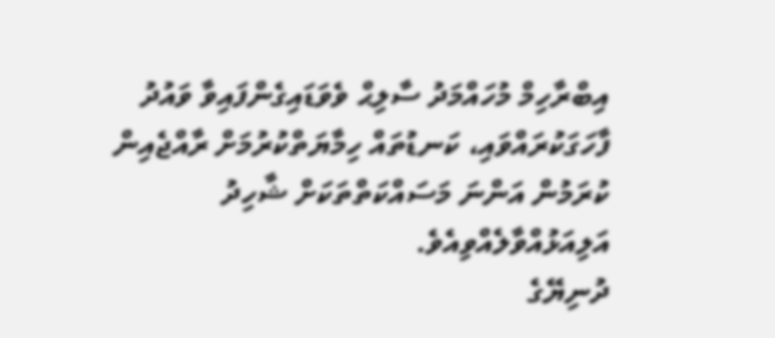އިބްރާހިމް މުހައްމަދު ސާލިޙް ވެވަޑައިގެންފައިވާ ވައުދު ފާހަގަކުރައްވައި، ކަނޑުތައް ހިމާޔަތްކުރުމަށް ރާއްޖެއިން ކުރަމުން އަންނަ މަސައްކަތްތަކަށް ޝާހިދު އަލިއަޅުއްވާލެއްވިއެވެ.
ދުނިޔޭގެ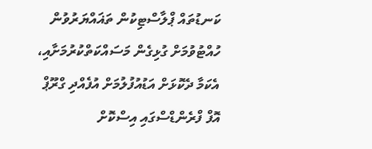ކަނޑުތައް ޕްލާސްޓިކުން ތަޣައްޔަރުވުން ހުއްޓުވުމަށް ގުޅިގެން މަސައްކަތްކުރުމަށާއި، އެކަމާ ދެކޮޅަށް އަޑުއުފުލުމަށް އުފެއްދި ގްރޫޕް އޮފް ފްރެންޑްސްގައި އިސްކޮށް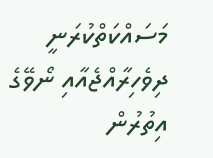މަސައްކަތްކުރަނީ ދިވެހިރާއްޖެއާއި ނޯވޭގެ އިތުރުން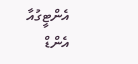އެންޓީގުއާ އެންޑް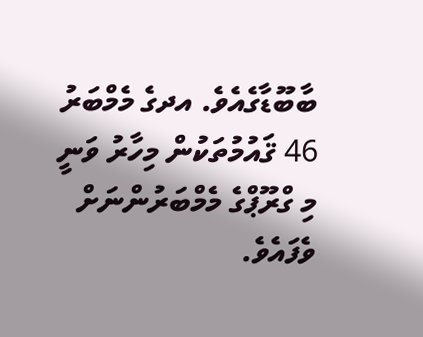ބާބޫޑާގެއެވެ. އދގެ މެމްބަރު 46 ޤައުމުތަކުން މިހާރު ވަނީ މި ގްރޫޕްގެ މެމްބަރުންނަށް ވެފައެވެ.